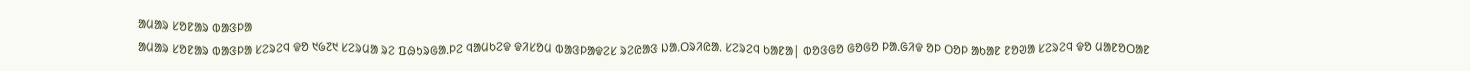ᱟᱢᱟᱨ ᱥᱚᱱᱟᱨ ᱵᱟᱝᱞᱟ
ᱟᱢᱟᱨ ᱥᱚᱱᱟᱨ ᱵᱟᱝᱞᱟ ᱥᱮᱨᱮᱧ ᱫᱚ ᱑᱙᱗᱑ ᱥᱮᱨᱢᱟ ᱨᱮ ᱯᱷᱩᱨᱜᱟᱹᱞᱮ ᱧᱟᱢᱠᱮᱫ ᱫᱤᱥᱚᱢ ᱵᱟᱝᱞᱟᱫᱮᱥ ᱨᱮᱭᱟᱝ ᱡᱟᱹᱛᱨᱤᱭᱟᱹ ᱥᱮᱨᱮᱧ ᱠᱟᱱᱟ| ᱵᱚᱝᱜᱚ ᱜᱚᱜᱚ ᱞᱟᱹᱜᱤᱫ ᱚᱞ ᱛᱚᱞ ᱟᱠᱟᱱ ᱱᱚᱣᱟ ᱥᱮᱨᱮᱧ ᱫᱚ ᱢᱟᱱᱚᱛᱟᱱ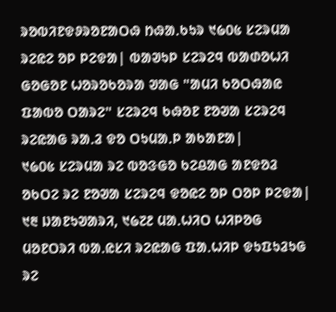ᱨᱚᱵᱤᱱᱫᱽᱨᱚᱱᱟᱛᱷ ᱴᱷᱟᱹᱠᱩᱨ ᱑᱙᱐᱕ ᱥᱮᱨᱢᱟ ᱨᱮᱭᱮ ᱚᱞ ᱞᱮᱫᱟ| ᱵᱟᱣᱩᱞ ᱥᱮᱨᱮᱧ ᱵᱟᱰᱚᱦᱤ ᱜᱚᱜᱚᱱ ᱦᱚᱨᱚᱠᱚᱨᱟ ᱣᱟᱜ "ᱟᱢᱤ ᱠᱚᱛᱷᱟᱭ ᱯᱟᱵᱚ ᱛᱟᱨᱮ" ᱥᱮᱨᱮᱧ ᱠᱷᱚᱱ ᱱᱚᱣᱟ ᱥᱮᱨᱮᱧ ᱨᱮᱭᱟᱜ ᱨᱟᱹᱲ ᱫᱚ ᱛᱩᱢᱟᱹᱞ ᱟᱠᱟᱱᱟ|
᱑᱙᱐᱕ ᱥᱮᱨᱢᱟ ᱨᱮ ᱵᱚᱝᱜᱚ ᱠᱮᱪᱟᱜ ᱟᱱᱫᱚᱲ ᱚᱠᱛᱮ ᱨᱮ ᱱᱚᱣᱟ ᱥᱮᱨᱮᱧ ᱫᱚᱭᱮ ᱚᱞ ᱛᱚᱞ ᱞᱮᱫᱟ| ᱑᱓ ᱡᱟᱱᱩᱣᱟᱨᱤ, ᱑᱙᱗᱒ ᱢᱟᱹᱦᱤᱛ ᱦᱤᱞᱚᱜ ᱢᱚᱱᱛᱨᱤ ᱵᱟᱹᱭᱥᱤ ᱨᱮᱭᱟᱜ ᱯᱟᱹᱦᱤᱞ ᱫᱩᱯᱩᱲᱩᱜ ᱨᱮ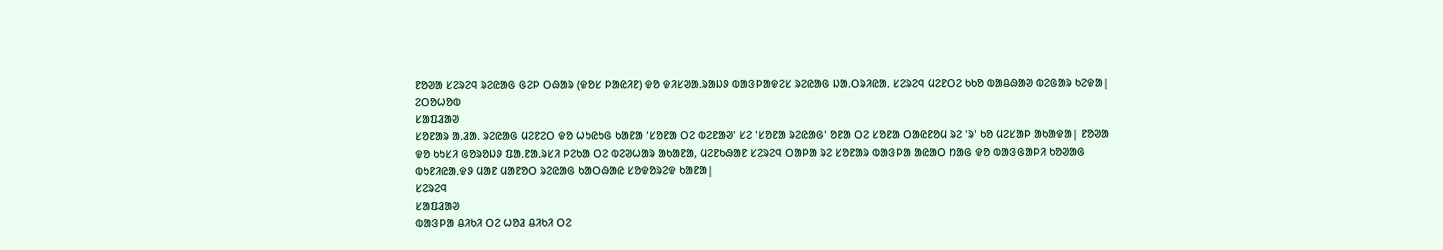ᱱᱚᱣᱟ ᱥᱮᱨᱮᱧ ᱨᱮᱭᱟᱜ ᱜᱮᱞ ᱛᱷᱟᱨ (ᱫᱚᱥ ᱞᱟᱭᱤᱱ) ᱫᱚ ᱫᱤᱥᱣᱟᱹᱨᱟᱡᱽ ᱵᱟᱝᱞᱟᱫᱮᱥ ᱨᱮᱭᱟᱜ ᱡᱟᱹᱛᱨᱤᱭᱟᱹ ᱥᱮᱨᱮᱧ ᱢᱮᱱᱛᱮ ᱠᱠᱚ ᱵᱟᱪᱷᱟᱣ ᱵᱮᱜᱟᱨ ᱠᱮᱫᱟ|
ᱮᱛᱚᱦᱚᱵ
ᱥᱟᱯᱲᱟᱣ
ᱥᱚᱱᱟᱨ ᱟᱹᱲᱟᱹ ᱨᱮᱭᱟᱜ ᱢᱮᱱᱮᱛ ᱫᱚ ᱦᱩᱭᱩᱜ ᱠᱟᱱᱟ 'ᱥᱚᱱᱟ ᱛᱮ ᱵᱮᱱᱟᱣ' ᱥᱮ 'ᱥᱚᱱᱟ ᱨᱮᱭᱟᱜ' ᱚᱱᱟ ᱛᱮ ᱥᱚᱱᱟ ᱛᱟᱭᱱᱚᱢ ᱨᱮ 'ᱨ' ᱠᱚ ᱢᱮᱥᱟᱞ ᱟᱠᱟᱫᱟ| ᱱᱚᱣᱟ ᱫᱚ ᱠᱩᱥᱤ ᱜᱚᱨᱚᱡᱽ ᱯᱟᱹᱱᱟᱹᱨᱥᱤ ᱞᱮᱠᱟ ᱛᱮ ᱵᱮᱣᱦᱟᱨ ᱟᱠᱟᱱᱟ, ᱢᱮᱱᱠᱷᱟᱱ ᱥᱮᱨᱮᱧ ᱛᱟᱞᱟ ᱨᱮ ᱥᱚᱱᱟᱨ ᱵᱟᱝᱞᱟ ᱟᱭᱟᱛ ᱴᱟᱜ ᱫᱚ ᱵᱟᱝᱜᱟᱞᱤ ᱠᱚᱣᱟᱜ ᱵᱩᱱᱤᱭᱟᱹᱫᱽ ᱢᱟᱱ ᱢᱟᱱᱚᱛ ᱨᱮᱭᱟᱜ ᱠᱟᱛᱷᱟᱭ ᱥᱚᱫᱚᱨᱮᱫ ᱠᱟᱱᱟ|
ᱥᱮᱨᱮᱧ
ᱥᱟᱯᱲᱟᱣ
ᱵᱟᱝᱞᱟ ᱪᱤᱠᱤ ᱛᱮ ᱦᱚᱲ ᱪᱤᱠᱤ ᱛᱮ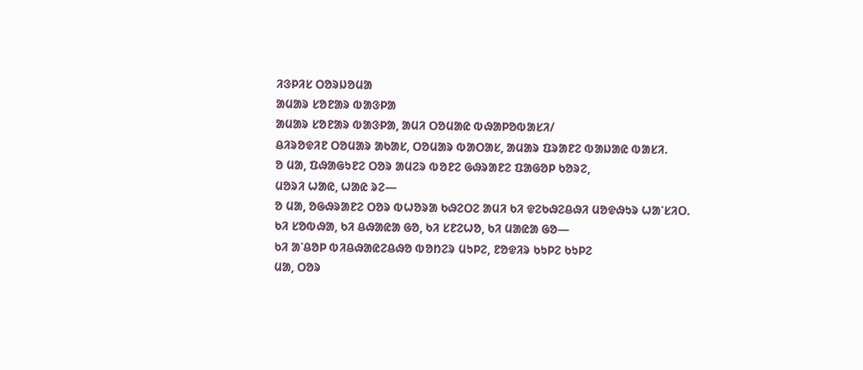ᱤᱝᱞᱤᱥ ᱛᱚᱨᱡᱚᱢᱟ
ᱟᱢᱟᱨ ᱥᱚᱱᱟᱨ ᱵᱟᱝᱞᱟ
ᱟᱢᱟᱨ ᱥᱚᱱᱟᱨ ᱵᱟᱝᱞᱟ, ᱟᱢᱤ ᱛᱚᱢᱟᱭ ᱵᱷᱟᱞᱚᱵᱟᱥᱤ/
ᱪᱤᱨᱚᱫᱤᱱ ᱛᱚᱢᱟᱨ ᱟᱠᱟᱥ, ᱛᱚᱢᱟᱨ ᱵᱟᱛᱟᱥ, ᱟᱢᱟᱨ ᱯᱨᱟᱱᱮ ᱵᱟᱡᱟᱭ ᱵᱟᱥᱤ.
ᱚ ᱢᱟ, ᱯᱷᱟᱜᱩᱱᱮ ᱛᱚᱨ ᱟᱢᱮᱨ ᱵᱚᱱᱮ ᱜᱷᱨᱟᱱᱮ ᱯᱟᱜᱚᱞ ᱠᱚᱨᱮ,
ᱢᱚᱨᱤ ᱦᱟᱭ, ᱦᱟᱭ ᱨᱮ—
ᱚ ᱢᱟ, ᱚᱜᱷᱨᱟᱱᱮ ᱛᱚᱨ ᱵᱦᱚᱨᱟ ᱠᱷᱮᱛᱮ ᱟᱢᱤ ᱠᱤ ᱫᱮᱠᱷᱮᱪᱷᱤ ᱢᱚᱫᱷᱩᱨ ᱦᱟᱸᱥᱤO.
ᱠᱤ ᱥᱚᱵᱷᱟ, ᱠᱤ ᱪᱷᱟᱭᱟ ᱜᱚ, ᱠᱤ ᱥᱱᱮᱦᱚ, ᱠᱤ ᱢᱟᱭᱟ ᱜᱚ—
ᱠᱤ ᱟᱸᱪᱚᱞ ᱵᱤᱪᱷᱟᱭᱮᱪᱷᱚ ᱵᱚᱴᱮᱨ ᱢᱩᱞᱮ, ᱱᱚᱫᱤᱨ ᱠᱩᱞᱮ ᱠᱩᱞᱮ
ᱢᱟ, ᱛᱚᱨ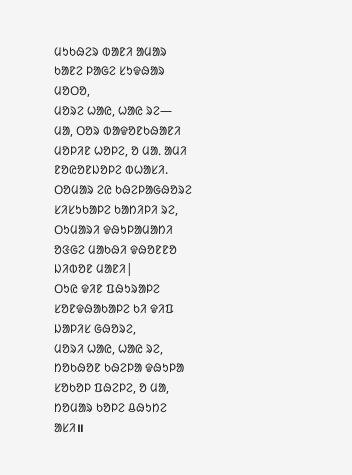ᱢᱩᱠᱷᱮᱨ ᱵᱟᱱᱤ ᱟᱢᱟᱨ ᱠᱟᱱᱮ ᱞᱟᱜᱮ ᱥᱩᱫᱷᱟᱨ ᱢᱚᱛᱚ,
ᱢᱚᱨᱮ ᱦᱟᱭ, ᱦᱟᱭ ᱨᱮ—
ᱢᱟ, ᱛᱚᱨ ᱵᱟᱫᱚᱱᱠᱷᱟᱱᱤ ᱢᱚᱞᱤᱱ ᱦᱚᱞᱮ, ᱚ ᱢᱟᱹ ᱟᱢᱤ ᱱᱚᱭᱚᱱᱡᱚᱞᱮ ᱵᱦᱟᱥᱤ.
ᱛᱚᱢᱟᱨ ᱮᱭ ᱠᱷᱮᱞᱟᱜᱷᱚᱨᱮ ᱥᱤᱥᱩᱠᱟᱞᱮ ᱠᱟᱴᱤᱞᱤ ᱨᱮ,
ᱛᱩᱢᱟᱨᱤ ᱫᱷᱩᱞᱟᱢᱟᱴᱤ ᱚᱝᱜᱮ ᱢᱟᱠᱷᱤ ᱫᱷᱚᱱᱱᱚ ᱡᱤᱵᱚᱱ ᱢᱟᱱᱤ|
ᱛᱩᱭ ᱫᱤᱱ ᱯᱷᱩᱨᱟᱞᱮ ᱥᱚᱱᱫᱷᱟᱠᱟᱞᱮ ᱠᱤ ᱫᱤᱯ ᱡᱟᱞᱤᱥ ᱜᱷᱚᱨᱮ,
ᱢᱚᱨᱤ ᱦᱟᱭ, ᱦᱟᱭ ᱨᱮ,
ᱴᱚᱠᱷᱚᱱ ᱠᱷᱮᱞᱟ ᱫᱷᱩᱞᱟ ᱥᱚᱠᱚᱞ ᱯᱷᱮᱞᱮ, ᱚ ᱢᱟ, ᱴᱚᱢᱟᱨ ᱠᱚᱞᱮ ᱪᱷᱩᱴᱮ ᱟᱥᱤ॥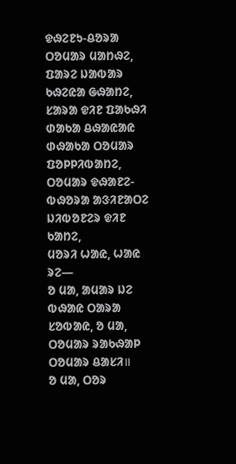ᱫᱷᱮᱱᱩ-ᱪᱚᱨᱟ ᱛᱚᱢᱟᱨ ᱢᱟᱴᱷᱮ, ᱯᱟᱨᱮ ᱡᱟᱵᱟᱨ ᱠᱷᱮᱭᱟ ᱜᱷᱟᱴᱮ,
ᱥᱟᱨᱟ ᱫᱤᱱ ᱯᱟᱠᱷᱤ ᱰᱟᱠᱟ ᱪᱷᱟᱭᱟᱭ ᱰᱷᱟᱠᱟ ᱛᱚᱢᱟᱨ ᱯᱚᱞᱞᱤᱵᱟᱴᱮ,
ᱛᱚᱢᱟᱨ ᱫᱷᱟᱱᱮ-ᱵᱷᱚᱨᱟ ᱟᱝᱤᱱᱟᱛᱮ ᱡᱤᱵᱚᱱᱮᱨ ᱫᱤᱱ ᱠᱟᱴᱮ,
ᱢᱚᱨᱤ ᱦᱟᱭ, ᱦᱟᱭ ᱨᱮ—
ᱚ ᱢᱟ, ᱟᱢᱟᱨ ᱡᱮ ᱵᱷᱟᱭ ᱛᱟᱨᱟ ᱥᱚᱵᱟᱭ, ᱚ ᱢᱟ, ᱛᱚᱢᱟᱨ ᱨᱟᱠᱷᱟᱞ ᱛᱚᱢᱟᱨ ᱪᱟᱥᱤ॥
ᱚ ᱢᱟ, ᱛᱚᱨ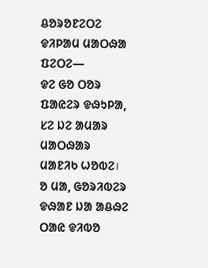ᱪᱚᱨᱚᱱᱮᱛᱮ ᱫᱤᱞᱟᱢ ᱢᱟᱛᱷᱟ ᱯᱮᱛᱮ—
ᱫᱮ ᱜᱚ ᱛᱚᱨ ᱯᱟᱭᱮᱨ ᱫᱷᱩᱞᱟ, ᱥᱮ ᱡᱮ ᱟᱢᱟᱨ ᱢᱟᱛᱷᱟᱨ ᱢᱟᱱᱤᱠ ᱦᱚᱵᱮ।
ᱚ ᱢᱟ, ᱜᱚᱨᱤᱵᱮᱨ ᱫᱷᱟᱱ ᱡᱟ ᱟᱪᱷᱮ ᱛᱟᱭ ᱫᱤᱵᱚ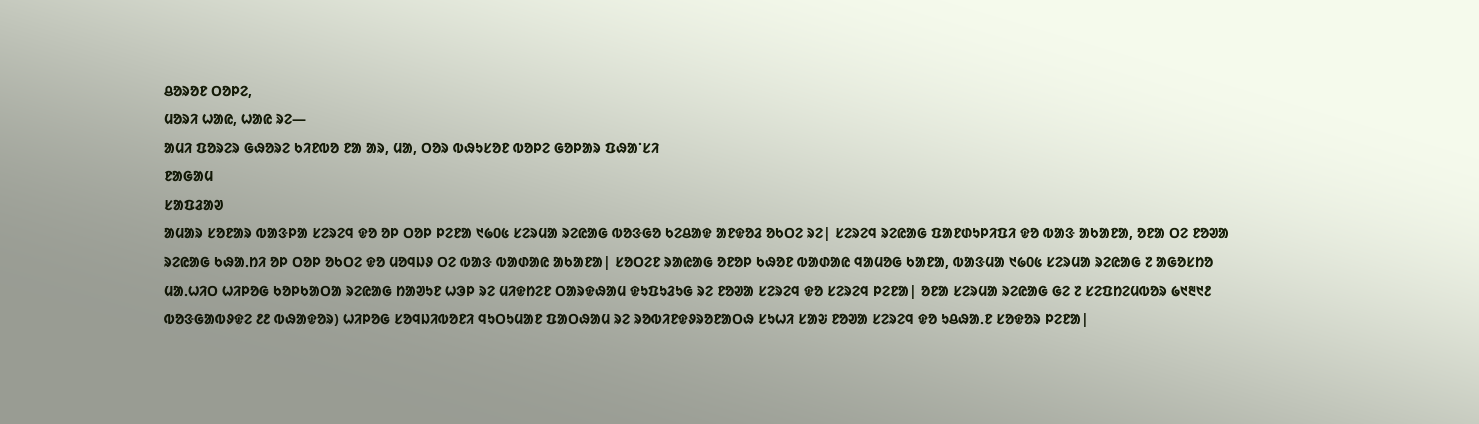ᱪᱚᱨᱚᱱ ᱛᱚᱞᱮ,
ᱢᱚᱨᱤ ᱦᱟᱭ, ᱦᱟᱭ ᱨᱮ—
ᱟᱢᱤ ᱯᱚᱨᱮᱨ ᱜᱷᱚᱨᱮ ᱠᱤᱱᱵᱚ ᱱᱟ ᱟᱨ, ᱢᱟ, ᱛᱚᱨ ᱵᱷᱩᱥᱚᱱ ᱵᱚᱞᱮ ᱜᱚᱞᱟᱨ ᱯᱷᱟᱸᱥᱤ
ᱱᱟᱜᱟᱢ
ᱥᱟᱯᱲᱟᱣ
ᱟᱢᱟᱨ ᱥᱚᱱᱟᱨ ᱵᱟᱝᱞᱟ ᱥᱮᱨᱮᱧ ᱫᱚ ᱚᱞ ᱛᱚᱞ ᱞᱮᱱᱟ ᱑᱙᱐᱕ ᱥᱮᱨᱢᱟ ᱨᱮᱭᱟᱜ ᱵᱚᱝᱜᱚ ᱠᱮᱪᱟᱫ ᱟᱱᱫᱚᱲ ᱚᱠᱛᱮ ᱨᱮ| ᱥᱮᱨᱮᱧ ᱨᱮᱭᱟᱜ ᱯᱟᱱᱰᱩᱞᱤᱯᱤ ᱫᱚ ᱵᱟᱝ ᱟᱠᱟᱱᱟ, ᱚᱱᱟ ᱛᱮ ᱱᱚᱣᱟ ᱨᱮᱭᱟᱜ ᱠᱷᱟᱹᱴᱤ ᱚᱞ ᱛᱚᱞ ᱚᱠᱛᱮ ᱫᱚ ᱢᱚᱧᱡᱽ ᱛᱮ ᱵᱟᱝ ᱵᱟᱰᱟᱭ ᱟᱠᱟᱱᱟ| ᱥᱚᱛᱮᱱ ᱨᱟᱭᱟᱜ ᱚᱱᱚᱞ ᱠᱷᱚᱱ ᱵᱟᱰᱟᱭ ᱧᱟᱢᱚᱜ ᱠᱟᱱᱟ, ᱵᱟᱝᱢᱟ ᱑᱙᱐᱕ ᱥᱮᱨᱢᱟ ᱨᱮᱭᱟᱜ ᱗ ᱟᱜᱚᱥᱴᱚ ᱢᱟᱹᱦᱤᱛ ᱦᱤᱞᱚᱜ ᱠᱚᱞᱠᱟᱛᱟ ᱨᱮᱭᱟᱜ ᱴᱟᱣᱩᱱ ᱦᱳᱞ ᱨᱮ ᱢᱤᱫᱴᱮᱱ ᱛᱟᱨᱫᱷᱟᱢ ᱫᱩᱯᱩᱲᱩᱜ ᱨᱮ ᱱᱚᱣᱟ ᱥᱮᱨᱮᱧ ᱫᱚ ᱥᱮᱨᱮᱧ ᱞᱮᱱᱟ| ᱚᱱᱟ ᱥᱮᱨᱢᱟ ᱨᱮᱭᱟᱜ ᱜᱮ ᱗ ᱥᱮᱯᱴᱮᱢᱵᱚᱨ ᱙᱑᱓᱑᱒ ᱵᱚᱝᱜᱟᱵᱽᱫᱮ ᱒᱒ ᱵᱷᱟᱫᱚᱨ) ᱦᱤᱞᱚᱜ ᱥᱚᱧᱡᱤᱵᱚᱱᱤ ᱧᱩᱛᱩᱢᱟᱱ ᱯᱟᱛᱷᱟᱢ ᱨᱮ ᱨᱚᱵᱤᱱᱫᱽᱨᱚᱱᱟᱛᱷ ᱥᱩᱦᱤ ᱥᱟᱶ ᱱᱚᱣᱟ ᱥᱮᱨᱮᱧ ᱫᱚ ᱩᱪᱷᱟᱹᱱ ᱥᱚᱫᱚᱨ ᱞᱮᱱᱟ|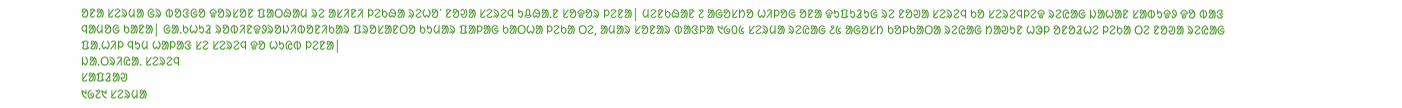ᱚᱱᱟ ᱥᱮᱨᱢᱟ ᱜᱨ ᱵᱚᱝᱜᱚ ᱫᱚᱨᱥᱚᱱ ᱯᱟᱛᱷᱟᱢ ᱨᱮ ᱟᱥᱤᱱᱤ ᱞᱮᱠᱷᱟ ᱨᱮᱦᱚᱸ ᱱᱚᱣᱟ ᱥᱮᱨᱮᱧ ᱩᱪᱷᱟᱹᱱ ᱥᱚᱫᱚᱨ ᱞᱮᱱᱟ| ᱢᱮᱱᱠᱷᱟᱱ ᱗ ᱟᱜᱚᱥᱴᱚ ᱦᱤᱞᱚᱜ ᱚᱱᱟ ᱫᱩᱯᱩᱲᱩᱜ ᱨᱮ ᱱᱚᱣᱟ ᱥᱮᱨᱮᱧ ᱠᱚ ᱥᱮᱨᱮᱧᱞᱮᱫ ᱨᱮᱭᱟᱜ ᱡᱟᱦᱟᱱ ᱥᱟᱵᱩᱫᱽ ᱫᱚ ᱵᱟᱝ ᱧᱟᱢᱚᱜ ᱠᱟᱱᱟ| ᱜᱟᱹᱠᱦᱩᱲ ᱨᱚᱵᱤᱱᱫᱽᱨᱚᱡᱤᱵᱚᱱᱤᱠᱟᱨ ᱯᱨᱚᱥᱟᱱᱛᱚ ᱠᱩᱢᱟᱨ ᱯᱟᱞᱟᱜ ᱠᱟᱛᱦᱟ ᱞᱮᱠᱟ ᱛᱮ, ᱟᱢᱟᱨ ᱥᱚᱱᱟᱨ ᱵᱟᱝᱞᱟ ᱑᱙᱐᱕ ᱥᱮᱨᱢᱟ ᱨᱮᱭᱟᱜ ᱒᱕ ᱟᱜᱚᱥᱴ ᱠᱚᱞᱠᱟᱛᱟ ᱨᱮᱭᱟᱜ ᱴᱟᱣᱩᱱ ᱦᱳᱞ ᱚᱱᱚᱲᱦᱮ ᱞᱮᱠᱟ ᱛᱮ ᱱᱚᱣᱟ ᱨᱮᱭᱟᱜ ᱯᱟᱹᱦᱤᱞ ᱧᱩᱢ ᱦᱟᱞᱟᱝ ᱥᱮ ᱥᱮᱨᱮᱧ ᱫᱚ ᱦᱩᱭᱵ ᱞᱮᱱᱟ|
ᱡᱟᱹᱛᱨᱤᱭᱟᱹ ᱥᱮᱨᱮᱧ
ᱥᱟᱯᱲᱟᱣ
᱑᱙᱗᱑ ᱥᱮᱨᱢᱟ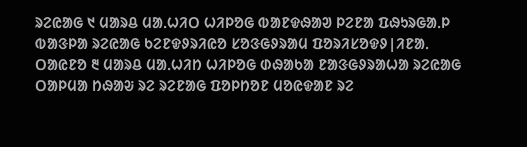ᱨᱮᱭᱟᱜ ᱑ ᱢᱟᱨᱪ ᱢᱟᱹᱦᱤᱛ ᱦᱤᱞᱚᱜ ᱵᱟᱱᱫᱷᱟᱣ ᱞᱮᱱᱟ ᱯᱷᱩᱨᱜᱟᱹᱞ ᱵᱟᱝᱞᱟ ᱨᱮᱭᱟᱜ ᱠᱮᱱᱫᱽᱨᱤᱭᱚ ᱥᱚᱝᱜᱽᱨᱟᱢ ᱯᱚᱨᱤᱥᱚᱫᱽ|ᱤᱱᱟᱹ ᱛᱟᱭᱱᱚ ᱓ ᱢᱟᱨᱪ ᱢᱟᱹᱦᱤᱴ ᱦᱤᱞᱚᱜ ᱰᱷᱟᱠᱟ ᱱᱟᱝᱜᱽᱨᱟᱦᱟ ᱨᱮᱭᱟᱜ ᱛᱟᱞᱢᱟ ᱴᱷᱟᱶ ᱨᱮ ᱨᱮᱱᱟᱜ ᱯᱚᱞᱴᱚᱱ ᱢᱚᱭᱫᱟᱱ ᱨᱮ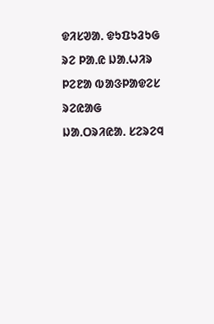ᱫᱤᱥᱣᱟᱹ ᱫᱩᱯᱩᱲᱩᱜ ᱨᱮ ᱞᱟᱹᱭ ᱡᱟᱹᱦᱤᱨ ᱞᱮᱱᱟ ᱵᱟᱝᱞᱟᱫᱮᱥ ᱨᱮᱭᱟᱜ ᱡᱟᱹᱛᱨᱤᱭᱟᱹ ᱥᱮᱨᱮᱧ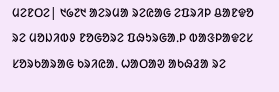ᱢᱮᱱᱛᱮ| ᱑᱙᱗᱑ ᱟᱮᱨᱢᱟ ᱨᱮᱭᱟᱜ ᱮᱯᱨᱤᱞ ᱪᱟᱱᱫᱚ ᱨᱮ ᱢᱚᱡᱤᱵᱽ ᱱᱚᱜᱚᱨᱮ ᱯᱷᱩᱨᱜᱟᱹᱞ ᱵᱟᱝᱞᱟᱫᱮᱥ ᱥᱚᱨᱠᱟᱨᱟᱜ ᱠᱨᱤᱭᱟᱹ ᱦᱟᱛᱟᱣ ᱟᱠᱷᱲᱟ ᱨᱮ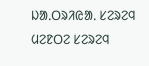ᱡᱟᱹᱛᱨᱤᱭᱟᱹ ᱥᱮᱨᱮᱧ ᱢᱮᱱᱛᱮ ᱥᱮᱨᱮᱧ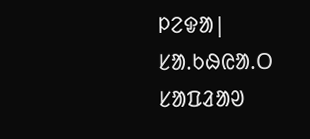ᱞᱮᱫᱟ|
ᱥᱟ.ᱠᱷᱭᱟ.ᱛ
ᱥᱟᱯᱲᱟᱣ